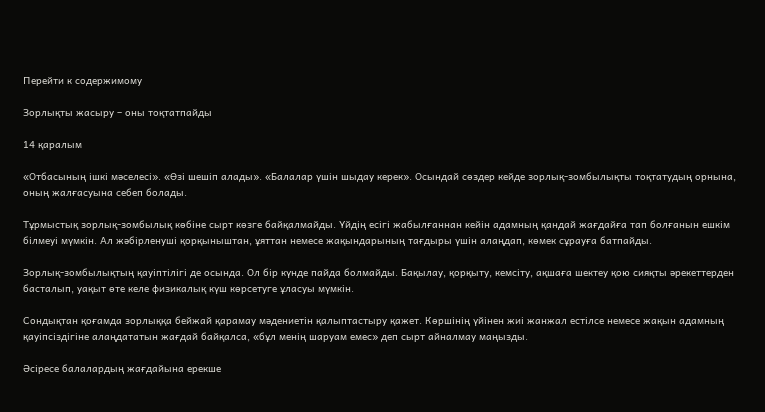Перейти к содержимому

Зорлықты жасыру – оны тоқтатпайды

14 қаралым

«Отбасының ішкі мәселесі». «Өзі шешіп алады». «Балалар үшін шыдау керек». Осындай сөздер кейде зорлық-зомбылықты тоқтатудың орнына, оның жалғасуына себеп болады.

Тұрмыстық зорлық-зомбылық көбіне сырт көзге байқалмайды. Үйдің есігі жабылғаннан кейін адамның қандай жағдайға тап болғанын ешкім білмеуі мүмкін. Ал жәбірленуші қорқыныштан, ұяттан немесе жақындарының тағдыры үшін алаңдап, көмек сұрауға батпайды.

Зорлық-зомбылықтың қауіптілігі де осында. Ол бір күнде пайда болмайды. Бақылау, қорқыту, кемсіту, ақшаға шектеу қою сияқты әрекеттерден басталып, уақыт өте келе физикалық күш көрсетуге ұласуы мүмкін.

Сондықтан қоғамда зорлыққа бейжай қарамау мәдениетін қалыптастыру қажет. Көршінің үйінен жиі жанжал естілсе немесе жақын адамның қауіпсіздігіне алаңдататын жағдай байқалса, «бұл менің шаруам емес» деп сырт айналмау маңызды.

Әсіресе балалардың жағдайына ерекше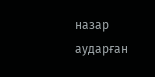назар аударған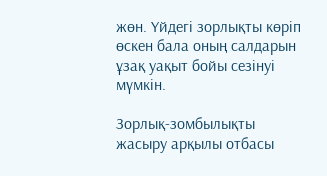жөн. Үйдегі зорлықты көріп өскен бала оның салдарын ұзақ уақыт бойы сезінуі мүмкін.

Зорлық-зомбылықты жасыру арқылы отбасы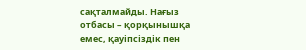сақталмайды. Нағыз отбасы – қорқынышқа емес, қауіпсіздік пен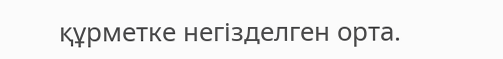құрметке негізделген орта.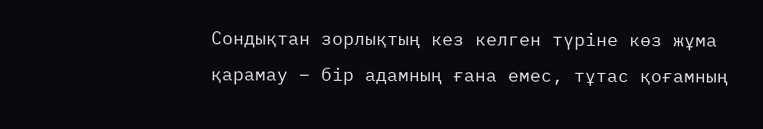Сондықтан зорлықтың кез келген түріне көз жұма қарамау – бір адамның ғана емес, тұтас қоғамның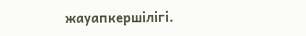жауапкершілігі.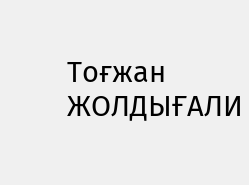Тоғжан ЖОЛДЫҒАЛИ